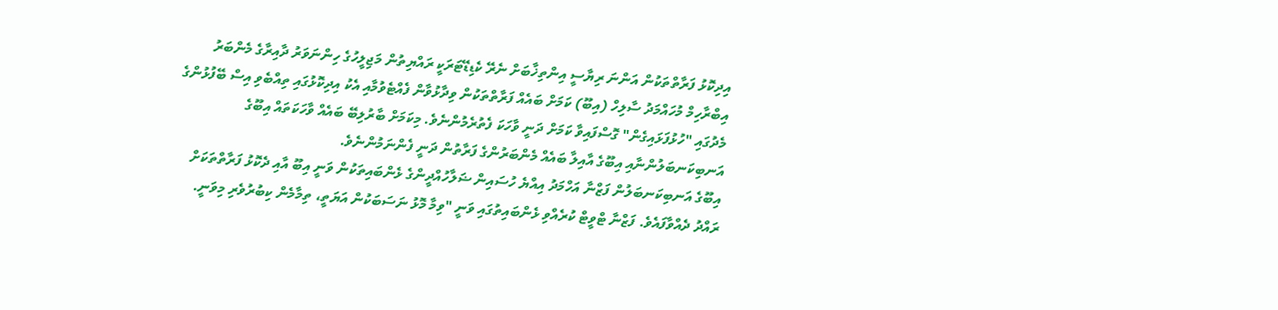އިދިކޮޅު ފަރާތްތަކުން އަންނަ ރިޔާސީ އިންތިޚާބަށް ނެރޭ ކެޑިޑޭޓަރަކީ ރައްޔިތުން މަޖިލީހުގެ ހިންނަވަރު ދާއިރާގެ މެންބަރު އިބްރާހިމް މުހައްމަދު ސާލިހް (އިބޫ) ކަމަށް ބައެއް ފަރާތްތަކުން ވިދާޅުވާން ފެއްޓެވުމާއި އެކު އިދިކޮޅުގައި ތިއްބެވި އިސް ބޭފުޅުންގެ މެދުގައި "ހުޅުފަޅައިގެން" ގޮސްފައިވާ ކަމަށް ދަނީ ވާހަކަ ފެތުރެމުންނެވެ. މިކަމަށް ބާރުލިބޭ ބައެއް ވާހަކަތައް އިބޫގެ އަނބިކަނބަލުންނާއި އިބޫގެ އާއިލާ ބައެއް މެންބަރުންގެ ފަރާތުން ދަނީ ފެންނަމުންނެވެ.
އިބޫގެ އަނބިކަނބަލުން ފަޒްނާ އަހްމަދު އިއްޔެ ހުސައިން ޟަލާހުއްދީންގެ ޅެންބައިތަކުން ވަނީ އިބޫ އާއި ދެކޮޅު ފަރާތްތަކަށް ރައްދު ދެއްވާފައެވެ. ފަޒްނާ ޓްވީޓް ކުރެއްވި ޅެންބައިތުގައި ވަނީ "ވިމާ މޮޅު ނަސަބަކުން އަޔަތީ، ތިމާމެން ކިބުރުވެރި މިވަނީ.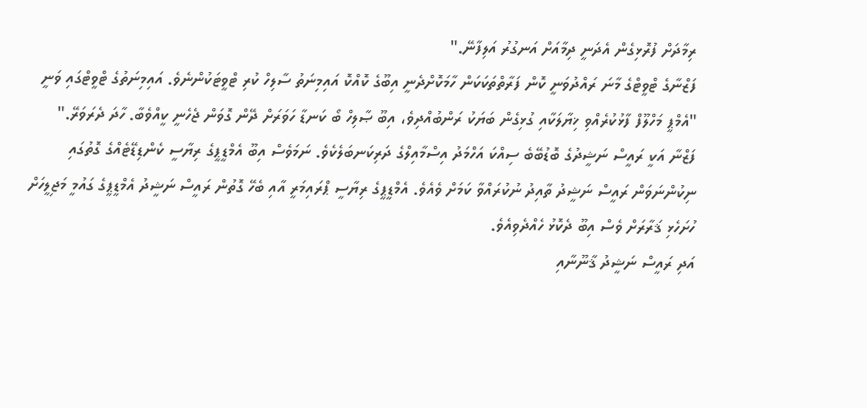ރިމާދަށް ފުރޮޅިގެން އެދަނީ ދިމާއަށް އަނގުރު އަލިފާނޭ."
ފަޒްނާގެ ޓްވީޓްގެ މާނަ ރައްދުވަނީ ކޮން ފަރާތްތަކަކަން ހާމަކޮށްދެނީ އިބޫގެ ކޮއްކޮ އައިމިނަތު ސާލިހް ކުރި ޓްވީޓަކުންނެވެ. އައިމިނަތުގެ ޓްވީޓްގައި ވަނީ "އެމްޕީ މަހްލޫފް ފާޅުކުރެއްވި ޚިޔާލަކާއި ގުޅިގެން ބަޔަކު ރަންބުއްދިވެ، އިބޫ ޞާލިހް ބޯ ކަނޑާ ހަވަރަށް ދޭން ގޮވަން ޖެހެނީ ކީއްވެބާ. ހާދަ ދެރަވަރޭ."
ފަޒްނާ އަކީ ރައީސް ނަޝީދުގެ ބޮޑުބޭބެ ސިއްކަ އަހްމަދު އިސްމާއިލްގެ ދަރިކަނބަލެކެވެ. ނަމަވެސް އިބޫ އެމްޑީޕީގެ ރިޔާސީ ކެންޑިޑޭޓެއްގެ ގޮތުގައި ނިކުންނަވަން ރައީސް ނަޝީދު ތާއިދު ނުކުރައްވާ ކަމަށް ވެއެވެ. އެމްޑީޕީގެ ރިޔާސީ ޕްރައިމަރީ އާއި ބެހޭ ގޮތުން ރައީސް ނަޝީދު އެމްޑީޕީގެ ގައުމީ މަޖިލީހަށް ހުށަހެޅި ޤަރާރަށް ވެސް އިބޫ ދެކޮޅު ހެއްދެވިއެވެ.
އަދި ރައީސް ނަޝީދު ޤާނޫނާއި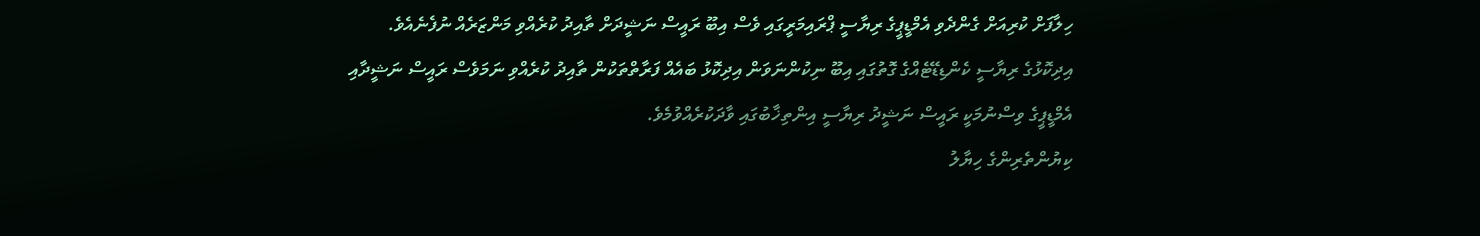ހިލާފަށް ކުރިއަށް ގެންދެވި އެމްޑީޕީގެ ރިޔާސީ ޕްރައިމަރީގައި ވެސް އިބޫ ރައީސް ނަޝީދަށް ތާއިދު ކުރެއްވި މަންޒަރެއް ނުފެނެއެވެ.
އިދިކޮޅުގެ ރިޔާސީ ކެންޑިޑޭޓެއްގެ ގޮތުގައި އިބޫ ނިކުންނަވަން އިދިކޮޅު ބައެއް ފަރާތްތަކުން ތާއިދު ކުރެއްވި ނަމަވެސް ރައީސް ނަޝީދާއި އެމްޑީޕީގެ ވިސްނުމަކީ ރައީސް ނަޝީދު ރިޔާސީ އިންތިޚާބުގައި ވާދަކުރެއްވުމެވެ.
ކިޔުންތެރިންގެ ހިޔާލު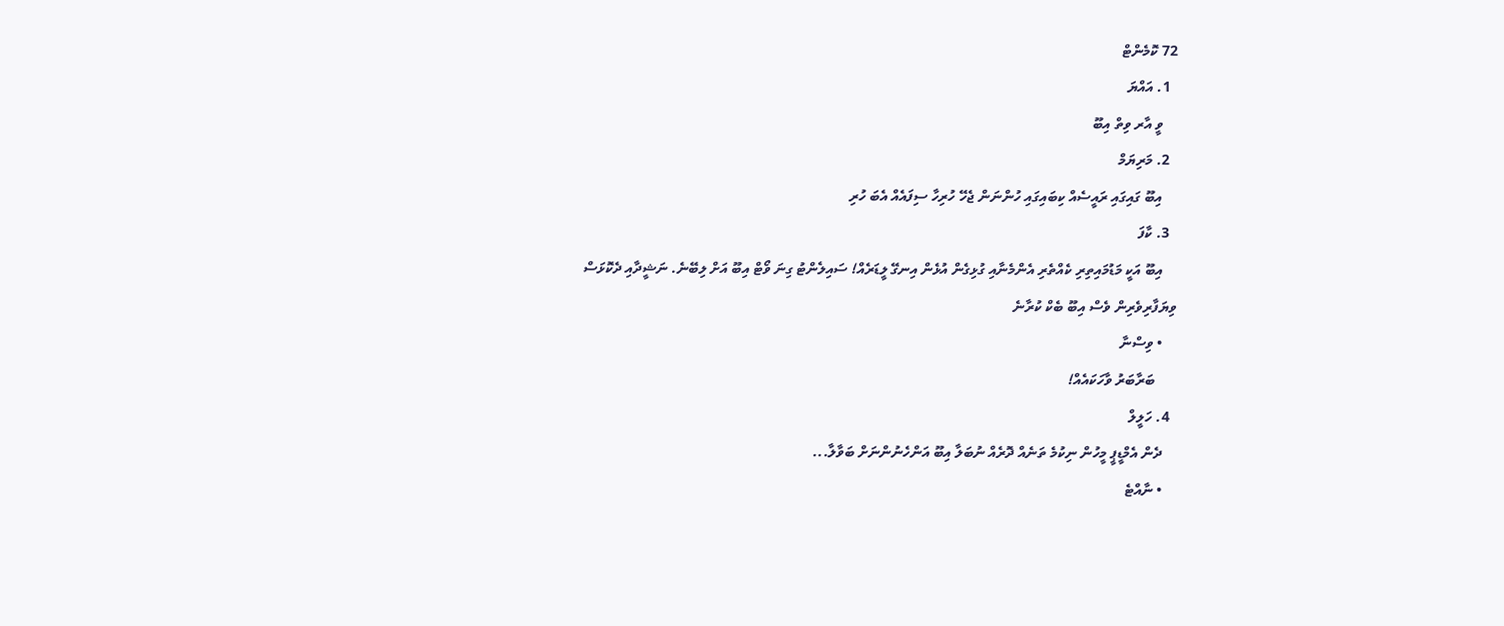72 ކޮމެންޓް
  1. އައްޔަ
    ވީ އާރ ވިތް އިބޫ
  2. މަރިޔަމް
    އިބޫ ގައިގައި ރައީސެއް ކިބައިގައި ހުންނަން ޖެހޭ ހުރިހާ ސިފައެއް އެބަ ހުރި
  3. ކާފަ
    އިބޫ އަކީ މަޑުމައިތިރި ކެއްތެރި އެންމެނާއި ގުޅިގެން އުޅެން އިނގޭ ލީޑަރެއް! ސައިލެންޓު ގިނަ ވޯޓް އިބޫ އަށް ލިބޭނެ. ނަޝީދާއި ދެކޮޅަސް ވިޔަފާރިވެރިން ވެސް އިބޫ ބެކް ކުރާނެ
    • ވިސްނާ
      ބަރާބަރު ވާހަކައެއް!
  4. ހަލީލް
    ދެން އެމްޑީޕީ މީހުން ނިކުމެ ތަނެއް ދޮރެއް ނުބަލާ އިބޫ އަންހެނުންނަށް ބަވާލާ...
    • ނާއްޓެ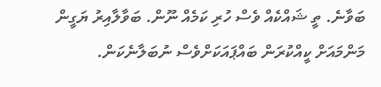ބަވާނެ. ތީ ޝައްކެއް ވެސް ހުރި ކަމެއް ނޫން. ބަވާލާއިރު ޔަގީން މަންމައަށް ކީއްކުރަން ބައްޕައަކަށްވެސް ނުބަލާނެކަން.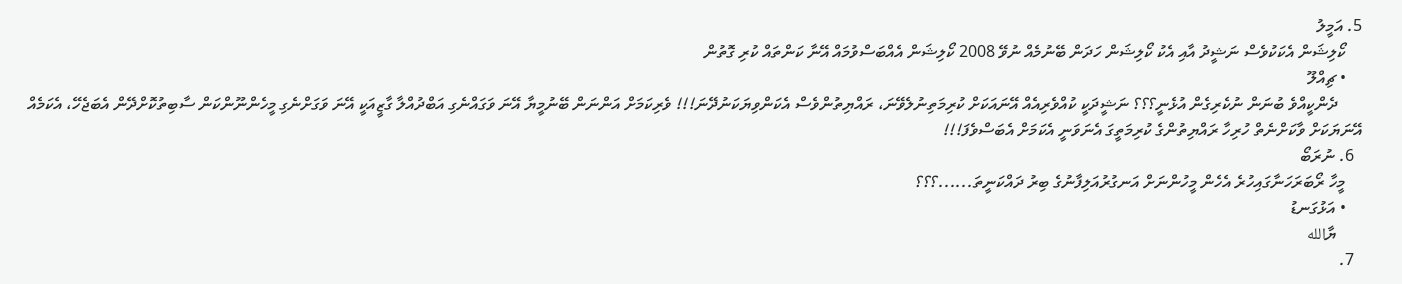5. އަމީލު
    ކޯލިޝަން އެކަކުވެސް ނަޝީދު އާއި އެކު ކޯލިޝަން ހަދަން ބޭނުމެއް ނުވޭ 2008 ކޯލިޝަން އެއްބަސްވުމައް އޭނާ ކަންތައް ކުރި ގޮތުން
    • ޗިއްލޫ
      ދެންކީއްވެ ބުނަން ނުކެރިގެން އުޅެނީ؟؟؟ ނަޝީދަކީ ކުއްވެރިއެއް އޭނައަކަށް ކުރިމަތިނުލެވޭނަ، ރައްޔިތުންވެސް އެކަންވިޔަކަނުދޭނަ!!! ވެރިކަމަށް އަންނަން ބޭނުމީޔާ އޭނަ ވަގައްނެގި އަބްދުއްލާ ގާޒީއަކީ އޭނަ ވަގަށްނެގި މީހެންނޫންކަން ސާބިތުކޮށްދޭން އެބަޖެހޭ، އެކަމެއް އޭނަޔަކަށް ވާކަށްނެތް ހުރިހާ ރައްޔިތުންގެ ކުރިމަތީގަ އެނަވަނީ އެކަމަށް އެބަސްވެފަ!!!
  6. ނުރަބޯ
    މީހާ ރޯބަރަހަނާގައިހުރެ އެހެން މީހުންނަށް އަނގުރުއަލިފާނުގެ ބިރު ދައްކަނީތަ......؟؟؟
    • އަޅުގަނޑު
      ޔާالله
  7.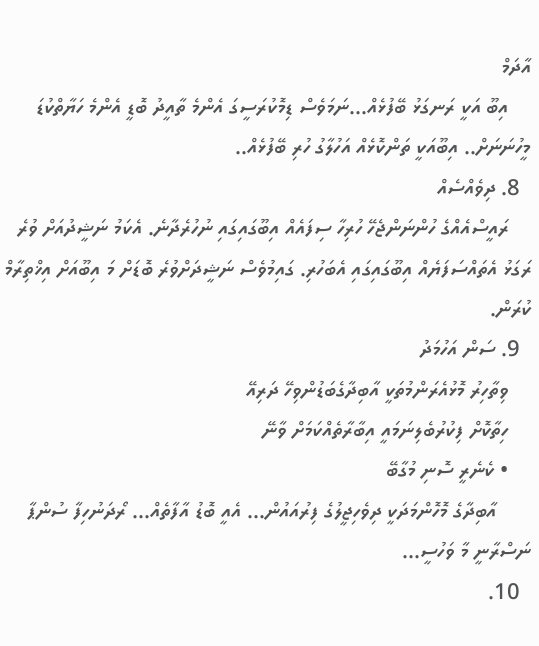އާދަމް
    އިބޫ އަކީ ރަނގަޅު ބޭފުޅެއް...ނަމަވެސް ޑިމޮކުރަސީގަ އެންމެ ތާއީދު ބޮޑީ އެންމެ ހަޔާތްކުޑަ މީހުނަނަށް.. އިބޫއަކީ ތަންކޮޅެއް އަހުލާގު ހުރި ބޭފުޅެއް..
  8. ދިވެއްސެއް
    ރައީސްއެއްގެ ހުންނަންޖެހޭ ހުރިހާ ސިފައެއް އިބޫގައިގައި ނުހުރެދާނެ. އެކަމު ނަޝީދުއަށް ވުރެ ރަގަޅު އެތައްސަފަޔެއް އިބޫގައިގައި އެބަހުރި. ގައިމުވެސް ނަޝީދަށްވުރެ ބޮޑަށް މަ އިބޫއަށް އިޚްތިރާމް ކުރަން.
  9. ސަން އަހުމަދު
    ވިތާހިރު މޮޅުއެރަންމުތަކީ އާބިދާގެބަޑުންވިހޭ ދަރިއޭ
    ހިތާކޮށް ފިކުރުބެލިނަމައީ އިބާރާތެއްކަމަށް ވާނޭ
    • ކެނެރީ ސޮނި މުގާބޭ
      އާބިދާގެ މޮހޮންމަދަކީ ދިވެހިޖީލުގެ ފިރުއައުން... އެއީ ބޮޑު އާފާތެއް... ރޯދަނުހިފާ ސުންޕާ ނަސްރާނީ މާ ވަހުސީ...
  10.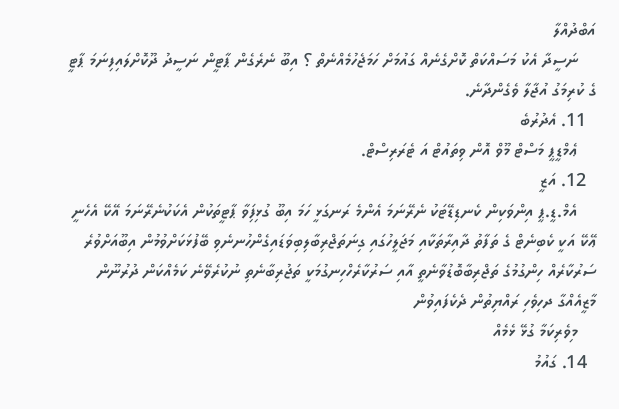އަބްދުއްލާ
    ނަސީދާ އެކު މަސައްކަތް ކޮށްގެނެއް ގައުމަށް ހަމަޖެހުމެއްނެތް ؟ އިބޫ ނެރެގެން ޕާޓީން ނަސީދު ދޫކޮށްލައިފިނަމަ ޕާޓީ ގެ ކުރިމަގު އުޖާލާ ވެގެންދާނެ.
  11. އެދުރުބެ
    ޢެމްޑީޕީ މަސްޓް މޫވް އޮން ވިތައުޓް އަ ޓެރަރިސްޓް.
  12. އަޒީ
    އެމް.ޑީ.ޕީ އިންވަކިން ކެނޑިޑޭޓަކު ނެރޭނަމަ އެންމެ ރަނގަޅީ ހަމަ އިބޫ ގުޅިފަިވާ ޕާޓީތަކުން އެކަކުނެރޭނަމަ އޭކޭ އެހެނީ ޢޭކޭ އަކީ ކެބިނެޓް ގެ ތަފާތު ދާއިރާތަކާއި މަޖަލީހުގައި ގިނަތަޖްރިބާލިބިވަޑައިގެންހުނނެވި ބޭފުޅަކަށްވުމުން އިބޫއަށްވުރެ ސަރުކާރެއް ހިންގުމުގެ ތަޖްރިބާބޮޑުވާނެތީ އާއި ސަރުކާރެހްހިނގުމަކީ ތަޖުރިބާނެތި ނުކުރެވޭނެ ކަމެއްކަން ދުރުނޫން މާޒީއެއްގާ ދހިވެހި ރައްޔިތުން ދެކެފައިވުން
    މިވެރިކަމާ ގުޅޭ ޅެމެއް
  14. ގައުމު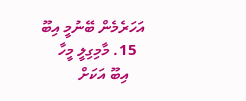އަހަރެމެން ބޭނުމީ އިބޫ
  15. މާމިގިލީ މީހާ
    އިބޫ އަކަށް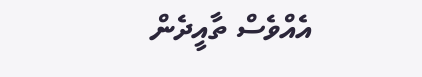އެއްވެސް ތާއީދެން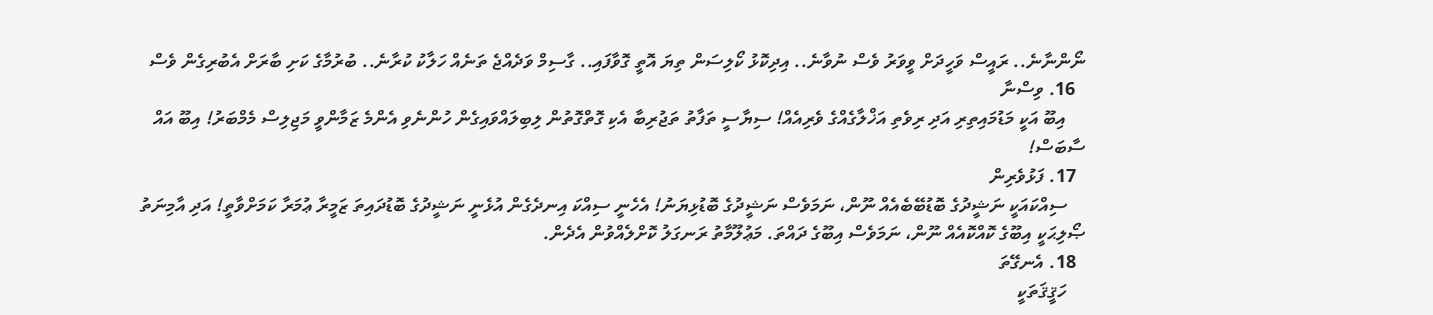ނޯންނާނެ.. ރައީސް ވަހީދަށް ވީވަރު ވެސް ނުވާނެ.. އިދިކޮޅު ކޯލިސަން ތިޔަ އޮތީ ގޮވާފައި.. ގާސިމް ވަދެއްޖެ ތަނެއް ހަލާކު ކުރާނެ.. ބުރުމާގެ ކަށި ބާރަށް އެބުރިގެން ވެސް
  16. ވިސްނާ
    އިބޫ އަކީ މަޑުމައިތިރި އަދި ރިވެތި އަޚްލާގެއްގެ ވެރިއެއް! ސިޔާސީ ތަފާތު ތަޖުރިބާ އެކި ގޮތްގޮތުން ލިބިލައްވައިގެން ހުންނެވި އެންމެ ޒަމާންވީ މަޖިލިސް މެމްބަރު! އިބޫ އައް ސާބަސް!
  17. ފަޅުވެރިން
    ސިއްކައަކީ ނަޝީދުގެ ބޮޑުބޭބެއެއް ނޫން، ނަމަވެސް ނަޝީދުގެ ބޮޑުޅިޔަނު! އެހެނީ ސިއްކަ އިނދެގެން އުޅެނީ ނަޝީދުގެ ބޮޑުދައިތަ ޒަމީރާ ޢުމަރާ ކަމަށްވާތީ! އަދި އާމިނަތު ޞޯލިޙަކީ އިބޫގެ ކޮއްކޮއެއް ނޫން، ނަމަވެސް އިބޫގެ ދައްތަ. މަޢުލޫމާތު ރަނގަލު ކޮށްލެއްވުން އެދެން.
  18. އެނގޭތަ
    ހަޤީޤަތަކީ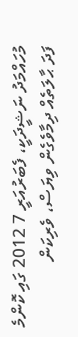މުހައްމަދު ނަޝީދަކީ، ފެބަރުއަރީ 7 2012 ގައި ކޮންމެ ފަދަ ޙާލަތެއް ދިމާވެގެން ވިޔަސް، ވެރިކަން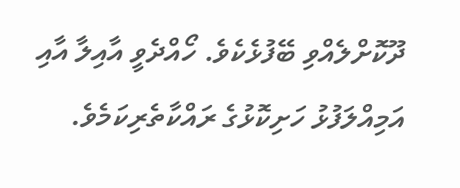ދޫކޮށްލެއްވި ބޭފުޅެކެވެ. ހޯއްދެވީ އާއިލާ އާއި އަމިއްލަފުޅު ހަށިކޮޅުގެ ރައްކާތެރިކަމެވެ.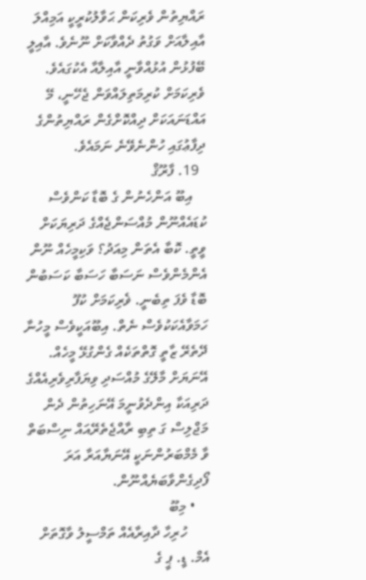ރައްޔިތުން ވެރިކަން ޙަވާލުކުރީކީ އަމިއްލަ އާއިލާއަށް ވަގުތު ދެއްވާކަށް ނޫނެވެ. އާއިލީ ބޭފުޅުން އުޅުއްވާނީ އާއިލާއާ އެކުގައެވެ. ވެރިކަމަށް ކުރިމަތިލައްވަން ޖެހޭނީ، މޭ އައްޑަނައަކަށް ދިއްކޮށްގެން ރައްޔިތުންގެ ދިފާޢުގައި ހުންނެވޭނެ ނަމައެވެ.
  19. ފާރޫޤް
    އިބޫ އަންހެނުން ގެ ބޮޑާ ކަންވެސް ކުޑައެއްނޫން މުއްސަންޖެއްގެ ދަރިޔަކަށް ވީތީ. ކޮބާ އެތަން މިއަދު؟ ވަކިމީހެއް ނޫން އެންމެންވެސް ނަސަބާ ހަސަބާ ކަސަބުން ބޮޑާ ވެފަ ތިބެނީ. ޥެރިކަމަށް ކުފޫ ހަމަވާއެކަކުވެސް ނެތް. އިބޫއަކީވެސް މީހުނާ ދޭތެރޭ ޒާތީ ގޮތްތަކެއް ގެންގުޅޭ މީހެއް. އޭނަޔަށް މާލޭގެ މުއްސަދި ވިޔަފާރިވެރިއެއްގެ ދަރިއަކާ އިންދެވުނީމަ އޭނަހިތުން ދެން މަޖްލިސް ގަ ތިބި ރާއްޖެތެރޭއައް ނިސްބަތް ވާ މެމްބަރުންނަކީ އޭނަޔާއަރާ އަރަ ފޯދިގެންވާބަޔެއްނޫން.
    • މިބޫ
      ހުރިހާ ދާއިރާއެއް ތަމްސީލު ވާގޮތަށް އެމް. ޑީ. ޕީ ގެ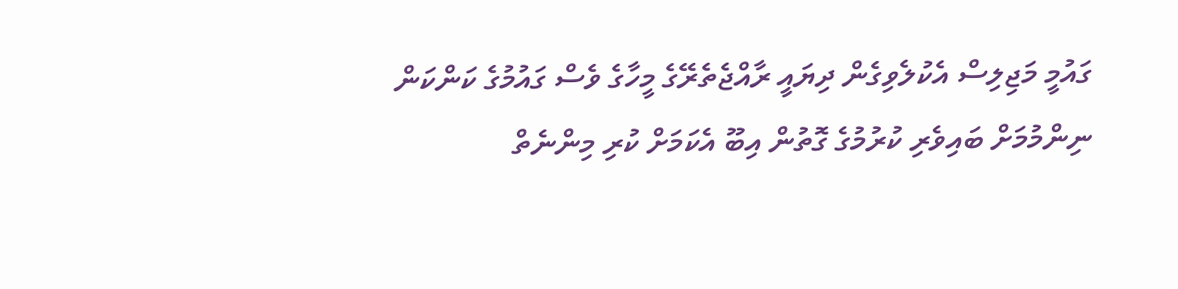ގައުމީ މަޖިލިސް އެކުލެވިގެން ދިޔައީ ރާއްޖެތެރޭގެ މީހާގެ ވެސް ގައުމުގެ ކަންކަން ނިންމުމަށް ބައިވެރި ކުރުމުގެ ގޮތުން އިބޫ އެކަމަށް ކުރި މިންނެތް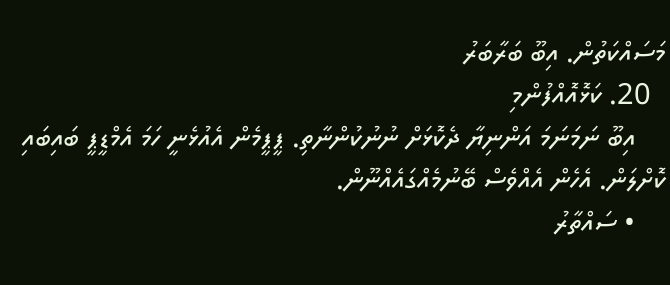މަސައްކަތުން. އިބޫ ބަރާބަރު
  20. ކަޅޮއޮއްފުންމި
    އިބޫ ނަމަނަމަ އަންނިޔާ ދެކޮޅަށް ނުނުކުންނާތި. ޕީޕީމެން އެއުޅެނީ ހަމަ އެމްޑީޕީ ބައިބައި ކޮށްލަން. އެހެން އެއްވެސް ބޭނުމެއްގައެއްނޫން.
    • ސައްތާރު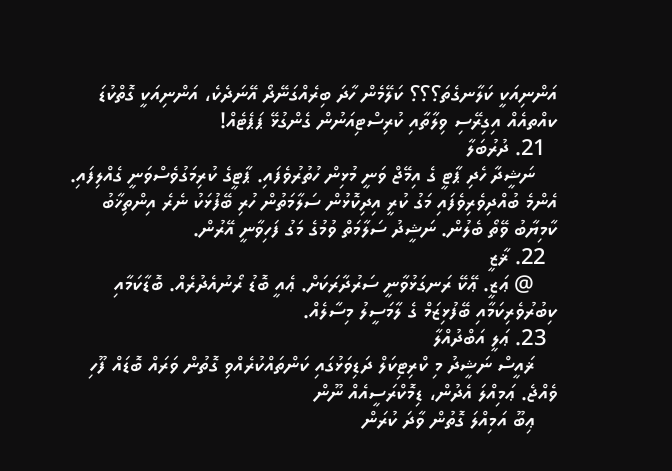އަންނިއަކީ ކަލާނގެތަ؟؟؟ ކަލޭމެން ހާދަ ބިރެއްގަނޭދޯ އޭނަދެކެ، އަންނިއަކީ ގޮތްކުޑަ ކއްތއެއް އިގިރޭސި ވިލާތާއި ކުރިސްޓިއަނުން ގެންގުޅޭ ޕަޕެޓެއް!
  21. ދުރުބަލާ
    ނަޝީދާ ހެދި ޕާޓީ ގެ އިމޭޖް ވަނީ މުޅިން ހުތުރުވެފައި. ޕާޓީގެ ކުރިމަގުވެސްވަނީ ގެއްލިފައި. އެންމެ ބުއްދިވެރިވެފައި މަގު ކުރީ އިދިކޮޅުން ސަލާމަތުން ހުރި ބޭފުޅަކު ނެރެ އިންތިޚާބު ކާމިޔާބު ވޭތޯ ބެލުން. ނަޝީދު ސަލާމަތް ވުމުގެ މަގު ފަހިވާނީ އޭރުން.
  22. ޜާޒީ
    @ ޢަޒީ. ޢޭކޭ ރަނގަޅުވާނީ ސަރުދާރަކަށް. ޢެއީ ބޮޑު ރޯނުއެދުރެއް. ބޮޑާކަމާއި ކިބުރުވެރިކަމާއި ބޭފުޅިޒަމް ގެ ލާމަސީލު މިސާލެއް.
  23. ޢަލީ އަބްދުއްލާ
    ޜައީސް ނަޝީދު މި ކްރިޓިކަލް ދަޑިވަޅުގައި ކަންތައްކުރެއްވި ގޮތުން ވަރައް ބޮޑައް ފޫހި ވެއްޖެ. ޢަމިއްލަ އެދުން، ޑިމޮކްރަސީއެއް ނޫން
    ޢިބޫ އަމިއްލަ ގޮތުން ވާދަ ކުރަން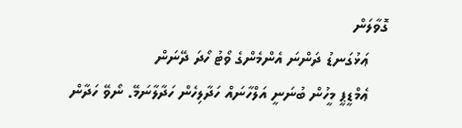ގޮވާލަން
    ޢަޅުގަނޑު ދަންނަ އެންމެންގެ ވޯޓު ހޯދަ ދޭނަން
    ޢެމްޑީޕީ މީހުން ބުނަނީ އަލްހާނައް ހަދާލިހެން ހަދާލާނަމޭ. ނޯވޭ ހަދާން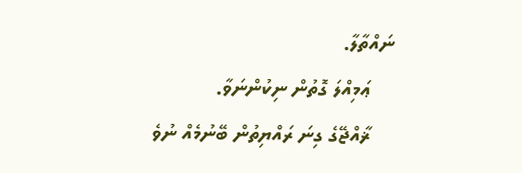ނައްތާލާ.
    ޢަމިއްލަ ގޮތުން ނިކުންނަވާ.
    ޜާއްޖޭގެ ގިނަ ރައްޔިތުން ބޭނުމެއް ނުވެ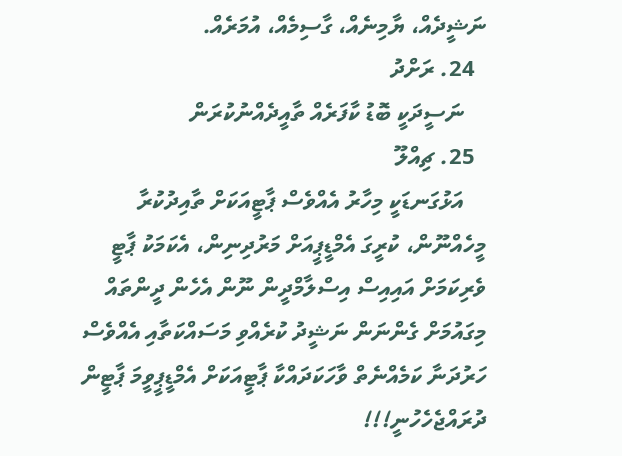ނަޝީދެއް، ޔާމިނެއް، ގާސިމެއް، އުމަރެއް.
  24. ރަށްދު
    ނަސީދަކީ ބޮޑު ކާފަރެއް ތާއީދެއްނުކުރަން
  25. ޗިއްލޫ
    އަޅުގަނޑަކީ މިހާރު އެއްވެސް ޕާޓީއަކަށް ތާއިދުކުރާ މީހެއްނޫން، ކުރީގަ އެމްޑީޕީއަށް މަރުދިނިން، އެކަމަކު ޕާޓީ ވެރިކަމަށް އައިއިސް އިސްލާމްދީން ނޫން އެހެން ދީންތައް މިގައުމަށް ގެންނަން ނަޝީދު ކުރެއްވި މަސައްކަތާއި އެއްވެސް ހަރުދަނާ ކަމެއްނެތް ވާހަކަދައްކާ ޕާޓީއަކަށް އެމްޑީޕީވީމަ ޕާޓީން ދުރައްޖެހެހުނީ!!!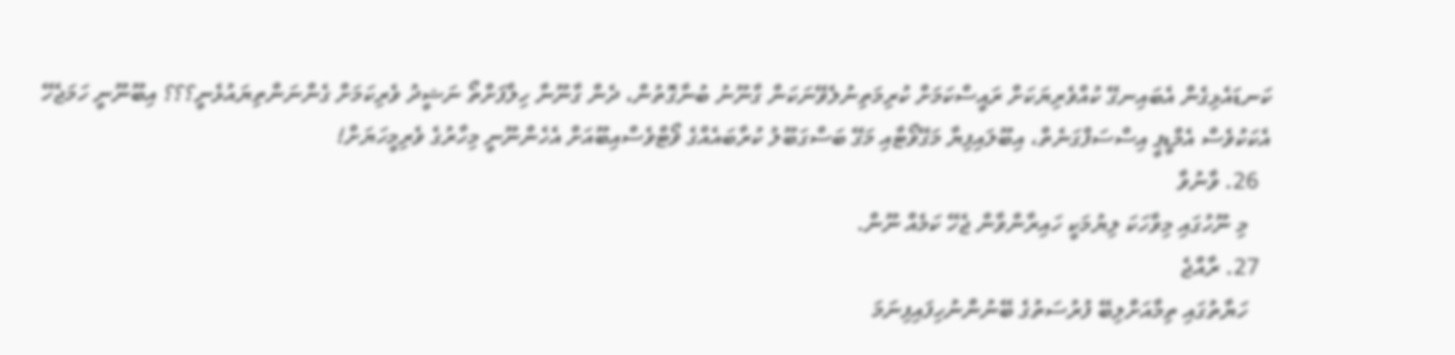ކަނޑައެޅިގެން އެބައިނގޭ ކުއްވެރިޔަކަށް ރައީސްކަމަށް ކުރިމަތިނުލެވޭނަކަން ގާނޫނު ބުނާގޮތުން، ދެން ގާނޫނާ ހިލާފަށްތޯ ނަޝީދު ވެރިކަމަށް ގެންނަންތިޔައުޅެނީ؟؟؟ އިބޫނޫނީ ހަމަޖެހޭ އެކަކުވެސް އެމްޑީޕީ އިސްސަފްގަނެތް، އިބޫލައިފިޔާ މަގޭވޯޓާއި މަގޭ ބަސްގަބޫލު ކުރާބައެއްގެ ޥޯޓްވެސްއިބޫއަށް އެހެންނޫނީ މިހާރުގެ ވެރިމީހަޔަށް!
  26. ވާނުވާ
    މި ނޫހުގައި މިވާހަކަ ލިޔުމަކީ ހައިރާންވާން ޖެހޭ ކަމެއް ނޫން.
  27. ރާއްޖެ
    ހަޔާތުގައި ތިމާއަށްލިބޭ ފުރުސަތުގެ ބޭނުންނުހިފައިފިނަމަ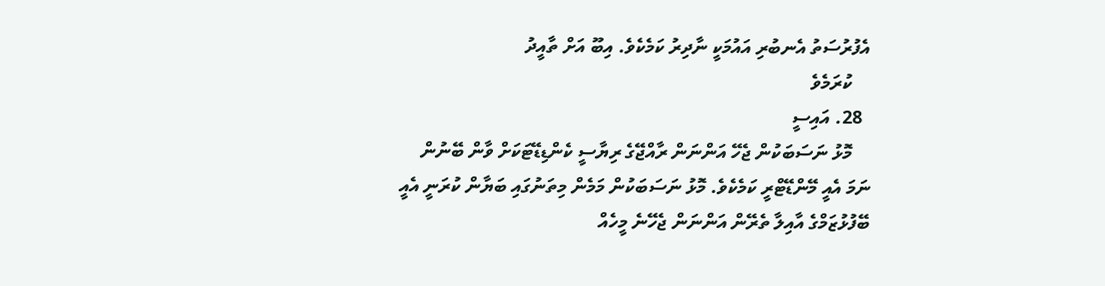އެފުރުސަތު އެނބުރި އައުމަކީ ނާދިރު ކަމެކެވެ. އިބޫ އަށް ތާއީދު
    ކުރަމެވެ
  28. އައިސީ
    މޮޅު ނަސަބަކުން ޖެހޭ އަންނަން ރާއްޖޭގެ ރިޔާސީ ކެންޑިޑޭޓަކަށް ވާން ބޭނުން ނަމަ އެއީ މޭންޑޭޓްރީ ކަމެކެވެ. މޮޅު ނަސަބަކުން މަމެން މިތަނުގައި ބަޔާން ކުރަނީ އެއީ ބޭފުޅުޒަމްގެ އާއިލާ ތެރޭން އަންނަން ޖެހޭނެ މީހެއް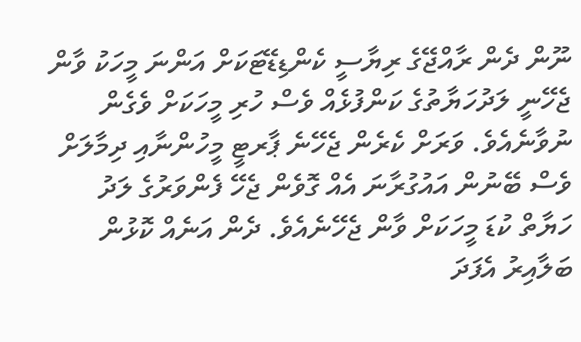ނޫން ދެން ރާއްޖޭގެ ރިޔާސީ ކެންޑިޑޭޓަކަށް އަންނަ މީހަކު ވާން ޖެހޭނީ ލަދުހަޔާތުގެ ކަންފުޅެއް ވެސް ހުރި މީހަކަށް ވެގެން ނުވާނެއެވެ. ވަރަށް ކެރެން ޖެހޭނެ ޕާރޓީ މީހުންނާއި ދިމާލަށް ވެސް ބޭނުން އައުގުރާނަ އެއް ގޮވެން ޖެހޭ ފެންވަރުގެ ލަދު ހަޔާތް ކުޑަ މީހަކަށް ވާން ޖެހޭނެއެވެ. ދެން އަނެއް ކޮޅުން ބަލާއިރު އެފަދަ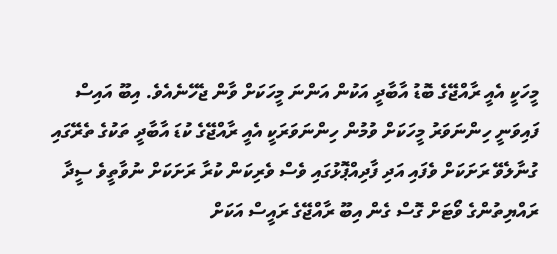މީހަކީ އެއީ ރާއްޖޭގެ ބޮޑު އާބާދީ އަކުން އަންނަ މީހަކަށް ވާން ޖެހޭނެއެވެ. އިބޫ އައިސް ފައިވަނީ ހިންނަވަރު މީހަކަށް ވުމުން ހިންނަވަރަކީ އެއީ ރާއްޖޭގެ ކުޑަ އާބާދީ ތަކުގެ ތެރޭގައި ގުނާލެވޭ ރަށަކަށް ވެފައި އަދި ފާދިއްޕޮޅުގައި ވެސް ވެރިކަން ކުރާ ރަށަކަށް ނުވާތީވެ ސީދާ ރައްޔިތުންގެ ވޯޓަށް ގޮސް ގެން އިބޫ ރާއްޖޭގެ ރައީސް އަކަށް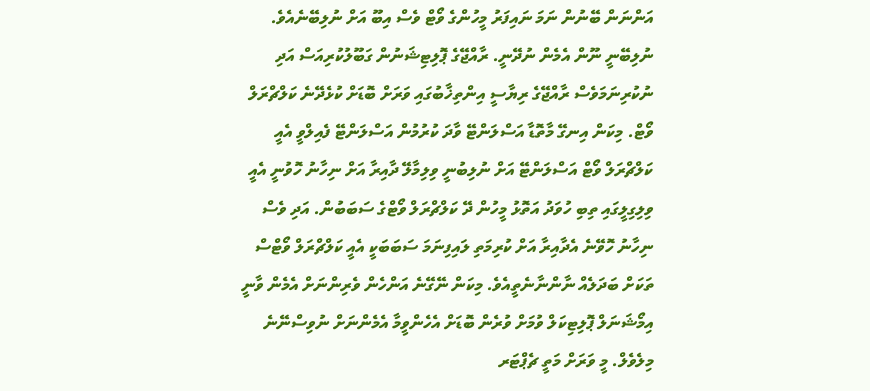އަންނަން ބޭނުން ނަމަ ނައިފަރު މީހުންގެ ވޯޓް ވެސް އިބޫ އަށް ނުލިބޭނެއެވެ. ނުލިބޭނީ ނޫން އެމެން ނުދޭނީ. ރާއްޖޭގެ ޕޮލިޓިޝަނުން ގަބޫލުކުރިއަސް އަދި ނުކުރިނަމަވެސް ރާއްޖޭގެ ރިޔާސީ އިންތިޚާބުގައި ވަރަށް ބޮޑަށް ކުޅެދޭނެ ކަލްޗްރަލް ވޯޓް. މިކަން އިނގޭ މާތޮޑާ އަސްލަންޓޭ ވާދަ ކުރުމުން އަސްލަންޓޭ ފެއިލްވީ އެއީ ކަލްޗްރަލް ވޯޓް އަސްލަންޓޭ އަށް ނުލިބުނީ ވިލިމާލޭ ދާއިރާ އަށް ނިހާނު ހޮވުނީ އެއީ ވިލިގިލީގައި ތިބި ހުވަދު އަތޮޅު މީހުން ދޭ ކަލްޗްރަލް ވޯޓްގެ ސަބަބުން. އަދި ވެސް ނިހާނު ހޮވޭނެ އެދާއިރާ އަށް ކުރިމަތި ލައިފިނަމަ ސަބަބަކީ އެއީ ކަލްޗްރަލް ވޯޓްސް ތަކަށް ބަދަލެއް ނާންނާނެތީއެވެ. މިކަން ނޭގޭނެ އަންހެން ވެރިންނަށް އެމެން ވާނީ އިމޯޝަނަލް ޕޮލިޓިކަލް ވުމަށް ވުރެން ބޮޑަށް އެހެންވީމާ އެމެންނަށް ނުވިސްނޭނެ މިލެވެލް. މީ ވަރަށް މަތީ ޗެޕްޓަރ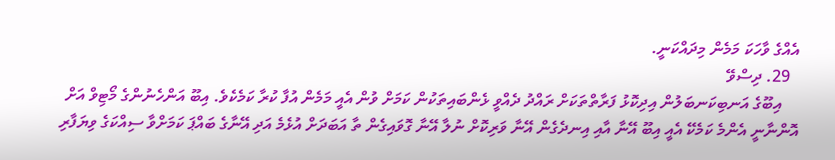އެއްގެ ވާހަކަ މަމެން މިދައްކަނީ.
  29. ދިސްވޭ
    އިބޫގެ އަނބިކަނބަލުން އިދިކޮޅު ފަރާތްތަކަށް ރައްދު ދެއްވީ ޅެންބައިތަކުން ކަމަށް ވުން އެއީ މަމެން އުފާ ކުރާ ކަމެކެވެ. އިބޫ އަންހެނުންގެ މޯޓިވް އަށް އޮންނާނީ އެންމެ ކަމެކޭ އެއީ އިބޫ އޭނާ އާއި އިނދެގެން އޭނާ ވަރިކޮށް ނުލާ އޭނާ ގޮވައިގެން ތާ އަބަދަށް އުޅެމެ އަދި އޭނާގެ ބައްޕަ ކަމަށްވާ ސިއްކަގެ ވިޔަފާރި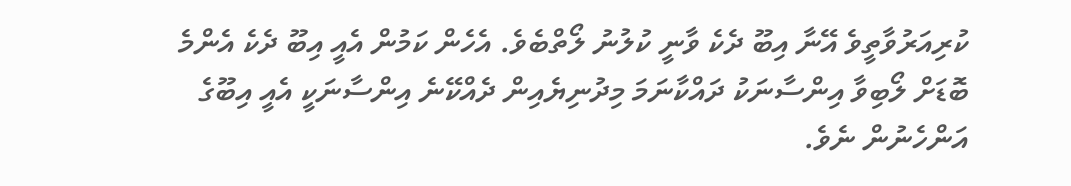ކުރިއަރުވާތީވެ އޭނާ އިބޫ ދެކެ ވާނީ ކުލުނު ލޯތްބެވެ. އެހެން ކަމުން އެއީ އިބޫ ދެކެ އެންމެ ބޮޑަށް ލޯބިވާ އިންސާނަކު ދައްކާނަމަ މިދުނިޔެއިން ދެއްކޭނެ އިންސާނަކީ އެއީ އިބޫގެ އަންހެނުން ނެވެ.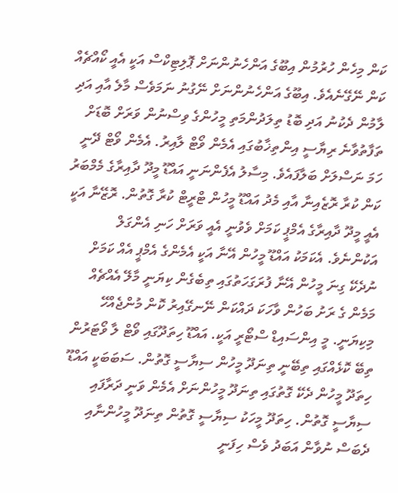ކަން މިހެން ހުރުމުން އިބޫގެ އަންހެނުންނަށް ޕޮލިޓިކްސް އަކީ އެއީ ކޯއްޗެއް ކަން ނޭގޭނެއެވެ. އިބޫގެ އަންހެނުންނަށް ނޭގުނު ނަމަވެސް މާލެ އާއި އަދި ލާމުން ދެކުނު އަދި ބޮޑު ތިލަދުންމަތި މީހުންގެ ވިސްނުން ވަރަށް ބޮޑަށް ތަފާތުވާނެ ރިޔާސީ އިންތިޚާބުގައި އެމެން ވޯޓް ލާއިރު. އެމެން ވޯޓް ދޭނީ ހަމަ ނަސްލަށް ބަލާފައެވެ. މިސާލު އެފެންނަނީ އައްޑޫ މީދޫ ދާއިރާގެ މެމްބަރު ކަން ކުރާ ރޮޒެއިނާ އާއި މެދު އައްޑޫ މީހުން ޓްރީޓް ކުރާ ގޮތުން. ރޮޒޭނާ އަކީ އެއީ މީދޫ ދާއިރާގެ އެމްޕީ ކަމަށް ވެވުނީ އެއީ ވަރަށް ހަނި އެންގަލް އަކުންނެވެ. އެކަމަކު އައްޑޫ މީހުން އޭނާ އަކީ އެމެންގެ އެމްޕީ އެއް ކަމަށް ނުދެކޭ ގިނަ މީހުން އޭނާ ފުރަގަހަތުގައި ތިބެގެން ކިޔަނީ މާލޭ އެއްޗެއް މަމެން ގެ ރަށު ބަހުން ވާހަކަ ދައްކަން ނޭނގޭއިރު ކޮން މުންޖެއްހޭ މިކިޔަނީ. މީ އިންސައިޑް ސްޓޯރީ އަކީ. އައްޑޫ ހިތަދޫގައި ވޯޓް ލާ ވޯޓަރުން ތިބޭ ކޮޅެއްގައި ތިބޭނީ ތިނަދޫ މީހުން ސިޔާސީ ގޮތުން. ސަބަބަކީ އައްޑޫ ހިތަދޫ މީހުން ދެކޭ ގޮތުގައި ތިނަދޫ މީހުންނަށް އެމެން ވަނީ ދަރާފައި ސިޔާސީ ގޮތުން. ހިތަދޫ މީހަކު ސިޔާސީ ގޮތުން ތިނަދޫ މީހުންނާއި ދެބަސް ނުވާން އަބަދު ވެސް ހިފަނީ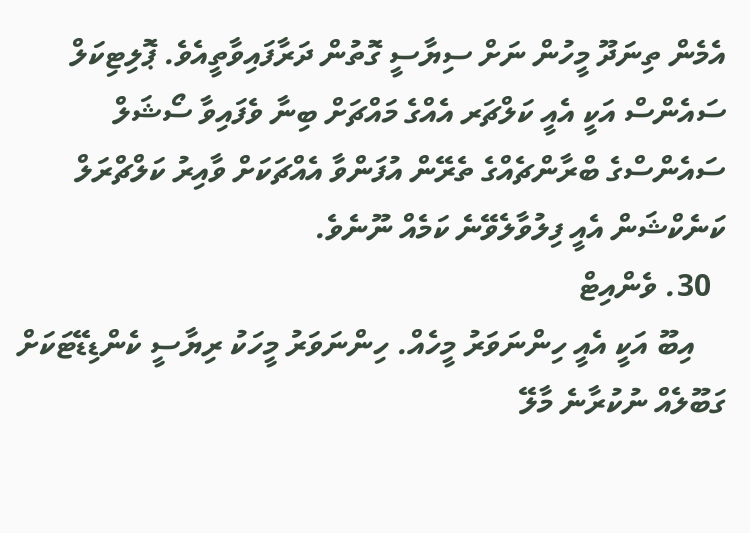އެމެން ތިނަދޫ މީހުން ނަށް ސިޔާސީ ގޮތުން ދަރާފައިވާތީއެވެ. ޕޮލިޓިކަލް ސައެންސް އަކީ އެއީ ކަލްޗަރ އެއްގެ މައްޗަށް ބިނާ ވެފައިވާ ސޯޝަލް ސައެންސްގެ ބްރާންޗެއްގެ ތެރޭން އުފަންވާ އެއްޗަކަށް ވާއިރު ކަލްޗްރަލް ކަނެކްޝަން އެއީ ފިލުވާލެވޭނެ ކަމެއް ނޫނެވެ.
  30. ވެންއިޓް
    އިބޫ އަކީ އެއީ ހިންނަވަރު މީހެއް. ހިންނަވަރު މީހަކު ރިޔާސީ ކެންޑިޑޭޓަކަށް ގަބޫލެއް ނުކުރާނެ މާލޭ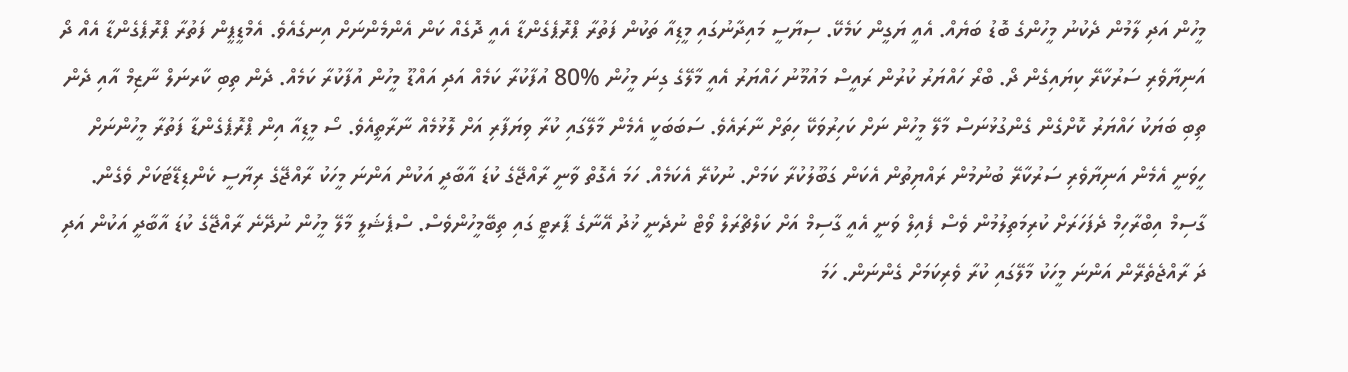މީހުން އަދި ލާމުން ދެކުނު މީހުންގެ ބޮޑު ބަޔެއް. އެއީ ޔަގީން ކަމެކޭ. ސިޔާސީ މައިދާނުގައި މީޑިއާ ތަކުން ފަތުރާ ޕްރޮޕެގެންޑާ އެއީ ދޮގެއް ކަން އެންމެންނަށް އިނގެއެވެ. އެމްޑީޕީން ފަތުރާ ޕްރޮޕެގެންޑާ އެއް ދޯ އަނިޔާވެރި ސަރުކާރޭ ކިޔައިގެން ދޯ. ބްރޯ ހައްޔަރު ކުރުން ރައީސް މައުމޫނު ހައްޔަރު އެއީ މާލޭގެ ގިނަ މީހުން %80 އުފާކުރާ ކަމެއް އަދި އައްޑޫ މީހުން އުފާކުރާ ކަމެއް. ދެން ތިބި ކާރނަލް ނާޒިމް އާއި ދެން ތިބި ބަޔަކު ހައްޔަރު ކޮށްގެން ގެންގުޅުނަސް މާލޭ މީހުން ނަށް ކަހިރުވަކޭ ހިތަށް ނާރައެވެ. ސަބަބަކީ އެމެން މާލޭގައި ކުރާ ވިޔަފާރި އަށް ލޮޅުމެއް ނާރާތީއެވެ. ސޯ މީޑިއާ އިން ޕްރޮޕެގެންޑާ ފަތުރާ މީހުންނަށް ހީވަނީ އެމެން އަނިޔާވެރި ސަރުކާރޭ ބުނުމުން ރައްޔިތުން އެކަން ގަބޫލުކުރާ ކަމަށް. ނުކުރޭ އެކަމެއް. ހަމަ އެގޮތް ވާނީ ރާއްޖޭގެ ކުޑަ އާބާދީ އަކުން އަންނަ މީހަކު ރާއްޖޭގެ ރިޔާސީ ކެންޑިޑޭޓަކަށް ވެގެން. ގާސިމް އިބްރާހިމް ދެފަހަރަށް ކުރިމަތިލުމުން ވެސް ފެއިލް ވަނީ އެއީ ގާސިމް އަށް ކަލްޗްރަލް ވޯޓް ނުދެނީ ޚުދު އޭނާގެ ޕާރޓީ ގައި ތިބޭމީހުންވެސް. ސްޕެޝަލީ މާލޭ މީހުން ނުދޭނެ ރާއްޖޭގެ ކުޑަ އާބާދީ އަކުން އަދި ދަ ރާއްޖެތެރޭން އަންނަ މީހަކު މާލޭގައި ކުރާ ވެރިކަމަށް ގެންނަން. ހަމަ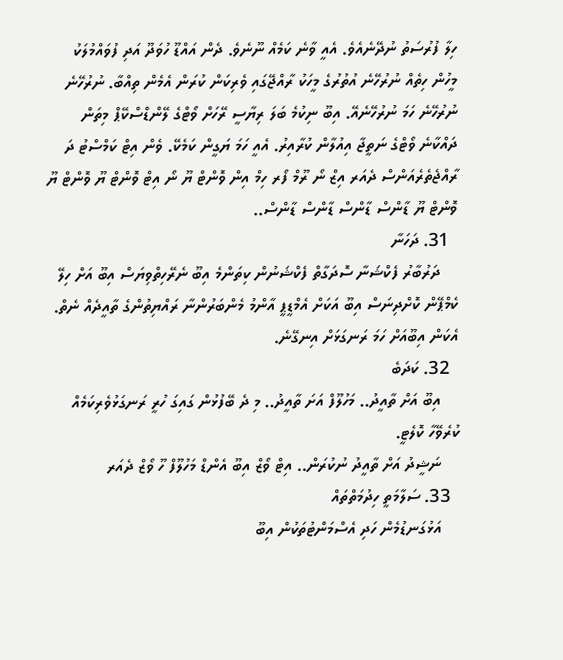ހިލާ ފުރުސަތު ނުދޭނެއެވެ. އެއީ ވާނެ ކަމެއް ނޫނެވެ. ދެން އައްޑޫ ހުވަދޫ އަދި ފުވައްމުލަކު މީހުން ހިތެއް ނުރުހޭނެ އުތުރުގެ މީހަކު ރާއްޖޭގައި ވެރިކަން ކުރަން އެމެން ތިއްބާ. ނުރުހޭނެ ނުރުހޭނެ ހަމަ ނުރުހޭނެއޭ. އިބޫ ނިކުމެ ބަލަ ރިޔާސީ ރޭހަށް ވޯޓްގެ ލޭންޑްސްކޭޕް މިތަން ދައްކާނެ ވޯޓްގެ ނަތީޖާ އިއުލާން ކުރާއިރު. އެއީ ހަމަ ޔަގީން ކަމެކޭ. ވެން އިޓް ކަމްސްޓު ދަ ރާއްޖެތެރެއަންސް ދެއަރ އިޒް ނޯ ރޫމް ފޯރ ހިމް އިން ވޮންޓް ޔޫ ނޯ އިޓް ވޮންޓް ޔޫ ވޮންޓް ޔޫ ވޮންޓް ޔޫ ޑާންސް ޑާންސް ޑާންސް ޑާންސް..
  31. ދަހަނާ
    ދަރުބާރު ފެކްޝަނާ ސޮދަގާތް ފެކްޝަނުން ކިތަންމެ އިބޫ ނެރޭހިތްވިޔަސް އިބޫ އަށް ހިލޭ ކެމްޕޭން ކޮށްދިނަސް އިބޫ އަކަށް އެމްޑީޕީ އާންމު މެންބަރުންނާ ރައްޔިތުންގެ ތާއީދެއް ނެތް. އެކަން އިބޫއަށް ހަމަ ރަނގަޅަށް އިނގޭނެ.
  32. ކަދަބެ
    އިބޫ އަށް ތާއީދު.. މަހުލޫފް އަށަ ތާއީދު.. މި ދެ ބޭފުޅުން ގައިގަ ހުރީ ރަނގަޅުވެރިކަމެއް ކުރެވޭހާ ކޮލެޓީ.
    ނަޝީދު އަށް ތާއީދު ނުކުރަން.. އިޓް ވޯޒް އިބޫ އެންޑް މަހުލޫފް ހޫ ވޯޒް ދެއަރ
  33. ސަލާމަތީ ހިދުމަތްތައް
    އަޅުގަނޑުމެން ހަދި އެސްމަންޓުތަކުން އިބޫ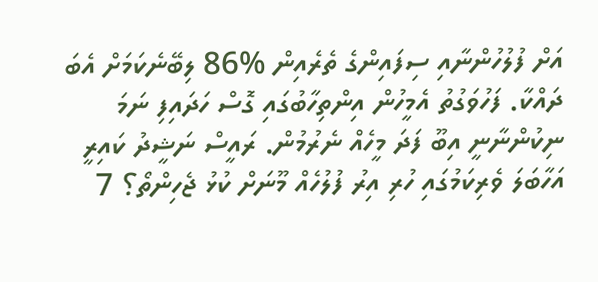އަށް ފުލުހުންނާއި ސިފައިންގެ ތެރެއިން %86 ލިބޭނެކަމަށް އެބަ ދައްކާ. ފަހުވަގުތު އެމީހުން އިންތިހާބުގައި ގޮސް ހަދައިފި ނަމަ ނިކުންނާނީ އިބޫ ފަދަ މީހެއް ނެރުމުން. ރައީސް ނަޝީދު ކައިރީ އަހާބަލަ ވެރިކަމުގައި ހުރި އިރު ފުލުހެއް މޫނަށް ކުޅު ޖެހިންތޯ؟ 7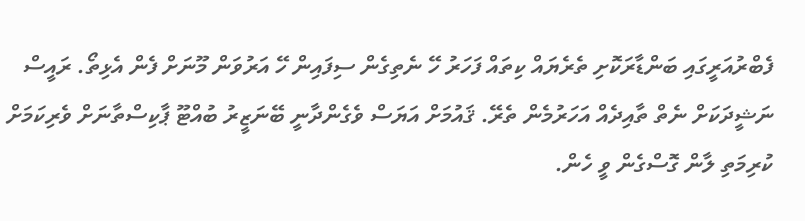ފެބްރުއަރީގައި ބަންޑާރަކޮށި ތެރެޔައް ކިތައް ފަހަރު ހޭ ނެތިގެން ސިފައިން ހޭ އަރުވަން މޫނަށް ފެން އެޅިތޯ. ރައީސް ނަޝީދަކަށް ނެތް ތާއިދެއް އަހަރުމެން ތެރޭ. ޤައުމަށް އަޔަސް ވެގެންދާނީ ބޭނަޒީރު ބުއްޓޫ ޕާކިސްތާނަށް ވެރިކަމަށް ކުރިމަތި ލާން ގޮސްގެން ވީ ހެން.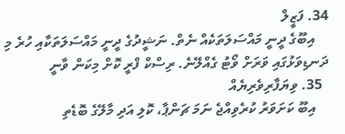34. ފަޒީލް
    އިބޫގެ ދީނީ މައްސަލަތަކެއް ނެތް. ނަޝީދުގެ ދީނީ މައްސަލަތަކާއި ހުރެ މި ދަނޑިވަޅުގައި ވަރަށް ވޯޓު ގެއްލޭނެ. ރިސްކް ފްރީ ކޮށް މިކަން ވާނީ
  35. ވިޔަފާރިވެރިޔެއް
    އިބޫ ކަށަވަރު ކުރެވިއްޖެ ނަމަ ޗަންޕާ، ކޮލި އަދި މާލޭގެ ބޮޑެތި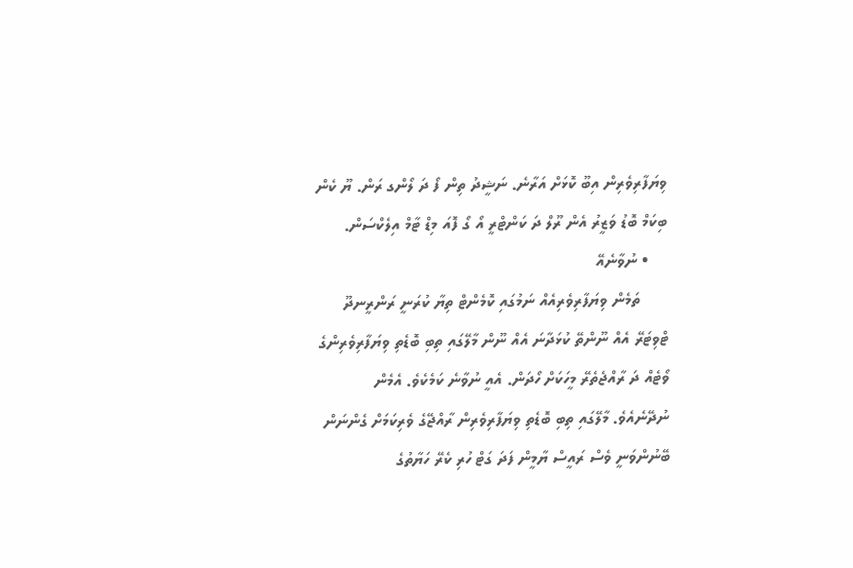ވިޔަފާރިވެރިން އިބޫ ކޮޅަށް އަރާނެ. ނަޝީދު ތިން ފޯ ދަ ލޯންގ ރަން. ޔޫ ކެން ބިކަމް ބޮޑު ވަޒީރު އެން ރޫލް ދަ ކަންޓްރީ އޯ ގޯ ފޮއަ މިޑް ޓާމް އިލެކްސަން.
    • ނުވާނެއޭ
      ތަމެން ވިޔަފާރިވެރިއެއް ނަމުގައި ކޮމެންޓް ތިޔާ ކުރަނީ ރަންރީނދޫ ޓްވިޓަރޭ އެއް ނޫންތޭ ކުޅަދާނަ އެއް ނޫން މާލޭގައި ތިބި ބޮޑެތި ވިޔަފާރިވެރިންގެ ވޯޓެއް ދަ ރާއްޖެތެރޭ މީހަކަށް ހޯދަން. އެއީ ނުވާނެ ކަމެކެވެ. އެމެން ނުދޭނެއެވެ. މާލޭގައި ތިބި ބޮޑެތި ވިޔަފާރިވެރިން ރާއްޖޭގެ ވެރިކަމަށް ގެންނަން ބޭނުންވަނީ ވެސް ރައީސް ޔާމީން ފަދަ ގަޓް ހުރި ކެރޭ ހަޔާތުގެ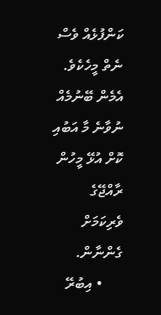ކަންފުޅެއް ވެސް ނެތް މީހެކެވެ. އެމެން ބޭނުމެއް ނުވާނެ މާ އަބުއި ކޮށް އުޅޭ މީހުން ރާއްޖޭގެ ވެރިކަމަށް ގެންނާން.
      • އިބުރޭ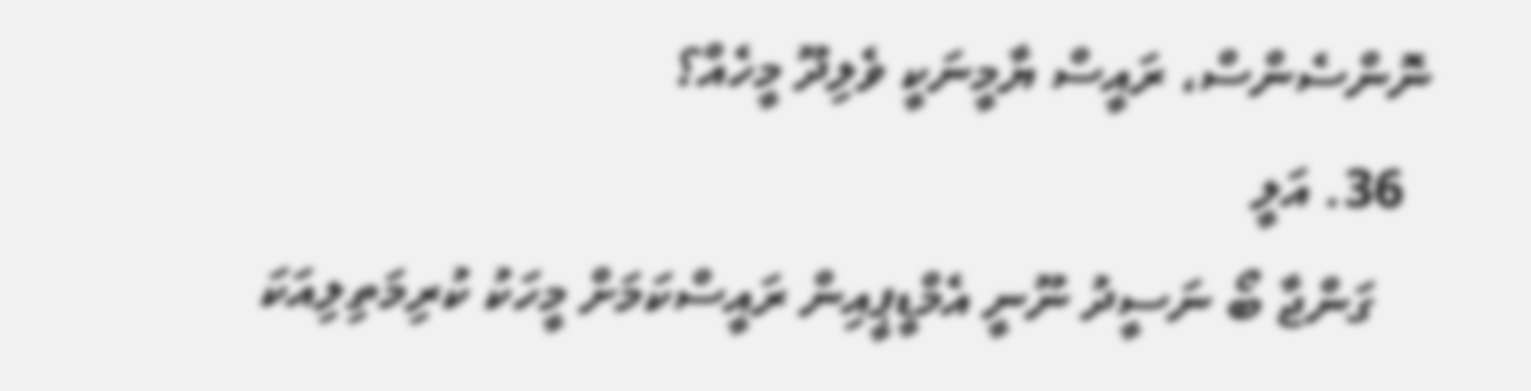ނޮންސެންސް، ރައީސް ޔާމީނަކީ ވެލިދޫ މީހެއް؟
  36. އަލީ
    ގަންޖާ ބޯ ނަސީދު ނޫނީ އެމްޑީޕީއިން ރައީސްކަމަށް މީހަކު ކުރިމަތިލިއަކަ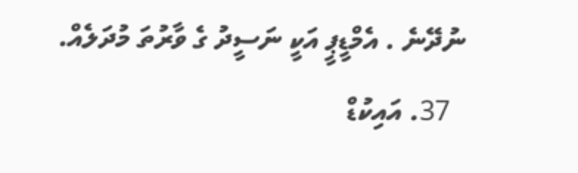ނުދޭނެ . އެމްޑީޕީ އަކީ ނަސީދު ގެ ވާރުތަ މުދަލެއް.
  37. އައިކުޑް